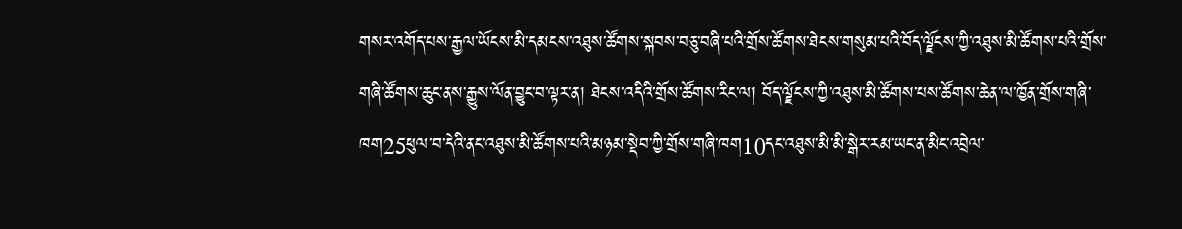གསར་འགོད་པས་རྒྱལ་ཡོངས་མི་དམངས་འཐུས་ཚོགས་སྐབས་བཅུ་བཞི་པའི་གྲོས་ཚོགས་ཐེངས་གསུམ་པའི་བོད་ལྗོངས་ཀྱི་འཐུས་མི་ཚོགས་པའི་གྲོས་གཞི་ཚོགས་ཆུང་ནས་རྒྱུས་ལོན་བྱུང་བ་ལྟར་ན། ཐེངས་འདིའི་གྲོས་ཚོགས་རིང་ལ། བོད་ལྗོངས་ཀྱི་འཐུས་མི་ཚོགས་པས་ཚོགས་ཆེན་ལ་ཁྱོན་གྲོས་གཞི་ཁག25ཕུལ་བ་དེའི་ནང་འཐུས་མི་ཚོགས་པའི་མཉམ་སྡེབ་ཀྱི་གྲོས་གཞི་ཁག10དང་འཐུས་མི་མི་སྒེར་རམ་ཡང་ན་མིང་འབྲེལ་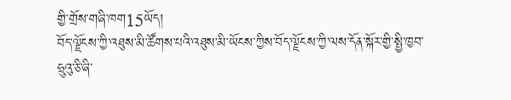གྱི་གྲོས་གཞི་ཁག15ཡོད།
བོད་ལྗོངས་ཀྱི་འཐུས་མི་ཚོགས་པའི་འཐུས་མི་ཡོངས་ཀྱིས་བོད་ལྗོངས་ཀྱི་ལས་དོན་སྐོར་གྱི་སྤྱི་ཁྱབ་ཧྲུའུ་ཅི་ཞི་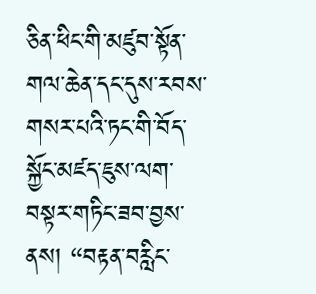ཅིན་ཕིང་གི་མཛུབ་སྟོན་གལ་ཆེན་དང་དུས་རབས་གསར་པའི་ཏང་གི་བོད་སྐྱོང་མཛད་ཇུས་ལག་བསྟར་གཏིང་ཟབ་བྱས་ནས། “བརྟན་བརླིང་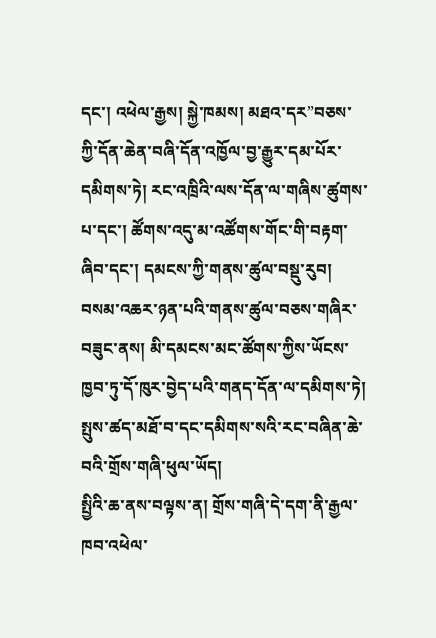དང་། འཕེལ་རྒྱས། སྐྱེ་ཁམས། མཐའ་དར”བཅས་ཀྱི་དོན་ཆེན་བཞི་དོན་འཁྱོལ་བྱ་རྒྱུར་དམ་པོར་དམིགས་ཏེ། རང་འཁྲིའི་ལས་དོན་ལ་གཞིས་ཚུགས་པ་དང་། ཚོགས་འདུ་མ་འཚོགས་གོང་གི་བརྟག་ཞིབ་དང་། དམངས་ཀྱི་གནས་ཚུལ་བསྡུ་རུབ། བསམ་འཆར་ཉན་པའི་གནས་ཚུལ་བཅས་གཞིར་བཟུང་ནས། མི་དམངས་མང་ཚོགས་ཀྱིས་ཡོངས་ཁྱབ་ཏུ་དོ་ཁུར་བྱེད་པའི་གནད་དོན་ལ་དམིགས་ཏེ། སྤུས་ཚད་མཐོ་བ་དང་དམིགས་སའི་རང་བཞིན་ཆེ་བའི་གྲོས་གཞི་ཕུལ་ཡོད།
སྤྱིའི་ཆ་ནས་བལྟས་ན། གྲོས་གཞི་དེ་དག་ནི་རྒྱལ་ཁབ་འཕེལ་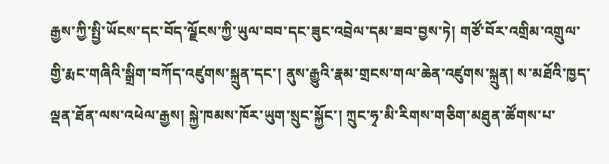རྒྱས་ཀྱི་སྤྱི་ཡོངས་དང་བོད་ལྗོངས་ཀྱི་ཡུལ་བབ་དང་ཟུང་འབྲེལ་དམ་ཟབ་བྱས་ཏེ། གཙོ་བོར་འགྲིམ་འགྲུལ་གྱི་རྨང་གཞིའི་སྒྲིག་བཀོད་འཛུགས་སྐྲུན་དང་། ནུས་རྒྱུའི་རྣམ་གྲངས་གལ་ཆེན་འཛུགས་སྐྲུན། ས་མཐོའི་ཁྱད་ལྡན་ཐོན་ལས་འཕེལ་རྒྱས། སྐྱེ་ཁམས་ཁོར་ཡུག་སྲུང་སྐྱོང་། ཀྲུང་ཧྭ་མི་རིགས་གཅིག་མཐུན་ཚོགས་པ་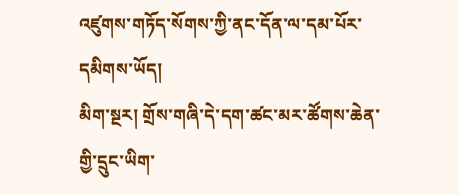འཛུགས་གཏོད་སོགས་ཀྱི་ནང་དོན་ལ་དམ་པོར་དམིགས་ཡོད།
མིག་སྔར། གྲོས་གཞི་དེ་དག་ཚང་མར་ཚོགས་ཆེན་གྱི་དྲུང་ཡིག་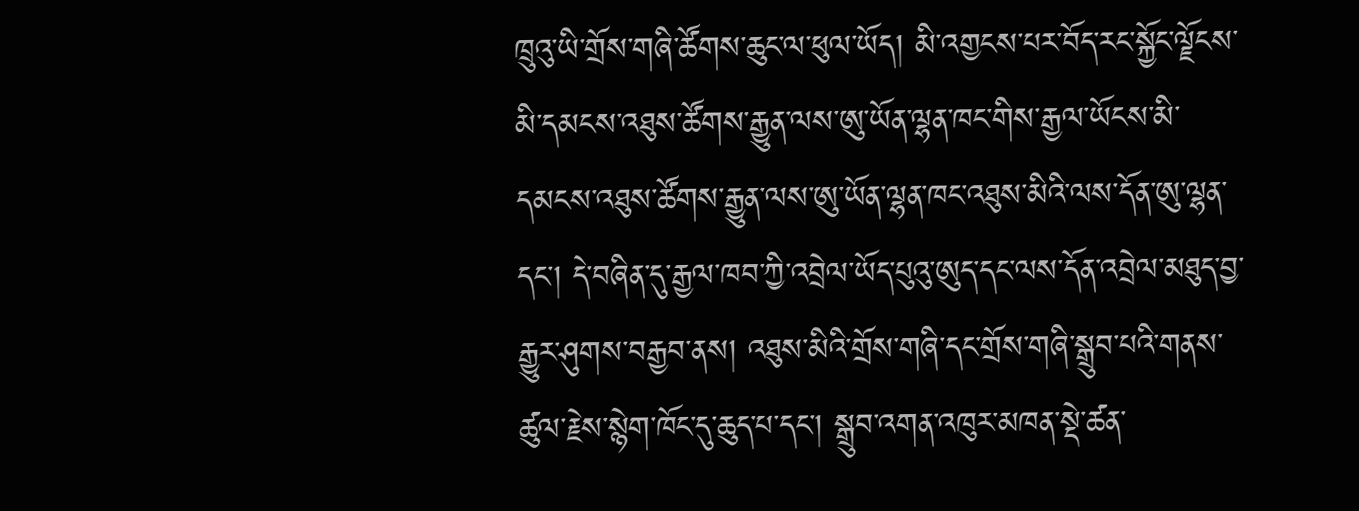ཁྲུའུ་ཡི་གྲོས་གཞི་ཚོགས་ཆུང་ལ་ཕུལ་ཡོད། མི་འགྱངས་པར་བོད་རང་སྐྱོང་ལྗོངས་མི་དམངས་འཐུས་ཚོགས་རྒྱུན་ལས་ཨུ་ཡོན་ལྷན་ཁང་གིས་རྒྱལ་ཡོངས་མི་དམངས་འཐུས་ཚོགས་རྒྱུན་ལས་ཨུ་ཡོན་ལྷན་ཁང་འཐུས་མིའི་ལས་དོན་ཨུ་ལྷན་དང་། དེ་བཞིན་དུ་རྒྱལ་ཁབ་ཀྱི་འབྲེལ་ཡོད་པུའུ་ཨུད་དང་ལས་དོན་འབྲེལ་མཐུད་བྱ་རྒྱུར་ཤུགས་བརྒྱབ་ནས། འཐུས་མིའི་གྲོས་གཞི་དང་གྲོས་གཞི་སྒྲུབ་པའི་གནས་ཚུལ་རྗེས་སྙེག་ཁོང་དུ་ཆུད་པ་དང་། སྒྲུབ་འགན་འཁུར་མཁན་སྡེ་ཚན་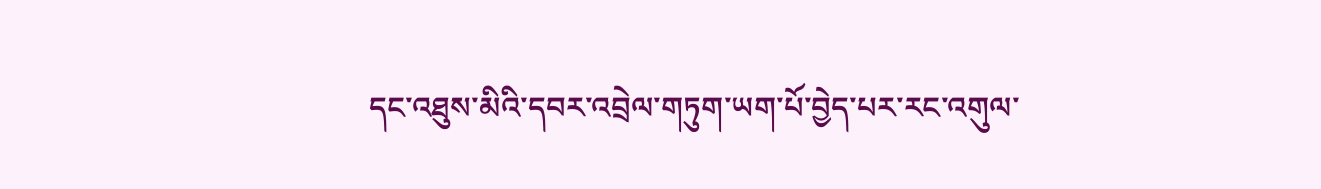དང་འཐུས་མིའི་དབར་འབྲེལ་གཏུག་ཡག་པོ་བྱེད་པར་རང་འགུལ་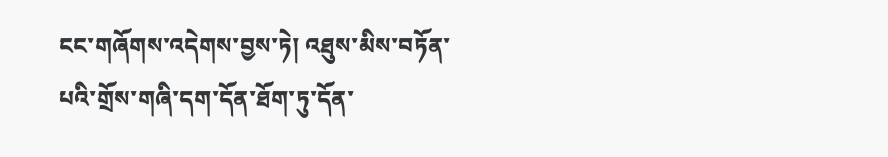ངང་གཞོགས་འདེགས་བྱས་ཏེ། འཐུས་མིས་བཏོན་པའི་གྲོས་གཞི་དག་དོན་ཐོག་ཏུ་དོན་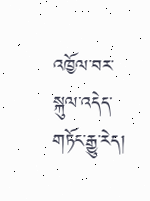འཁྱོལ་བར་སྐུལ་འདེད་གཏོང་རྒྱུ་རེད།